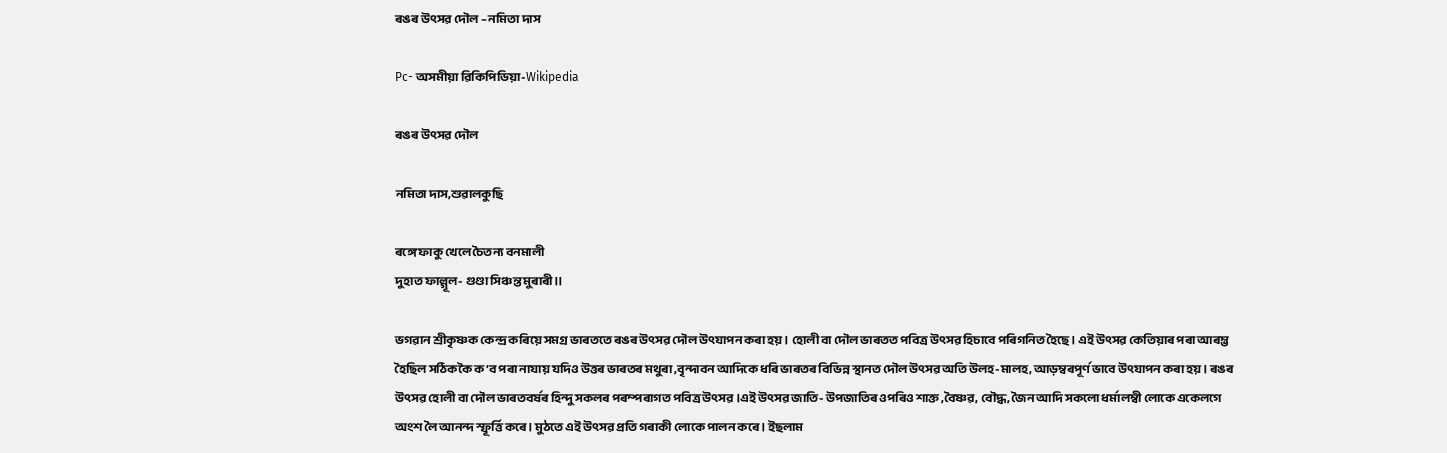ৰঙৰ উৎসৱ দৌল – নমিতা দাস

Pc- অসমীয়া ৱিকিপিডিয়া-Wikipedia

ৰঙৰ উৎসৱ দৌল

নমিতা দাস,শুৱালকুছি

ৰঙ্গে ফাকু খেলে চৈতন্য বনমালী
দুহাত ফাল্গূল- গুণ্ডা সিঞ্চন্ত মুৰাৰী।।

ভগৱান শ্ৰীকৃষ্ণক কেন্দ্ৰ কৰিয়ে সমগ্ৰ ভাৰততে ৰঙৰ উৎসৱ দৌল উৎযাপন কৰা হয় । হোলী বা দৌল ভাৰতত পবিত্ৰ উৎসৱ হিচাবে পৰিগনিত হৈছে। এই উৎসৱ কেতিয়াৰ পৰা আৰম্ভ হৈছিল সঠিককৈ ক’ব পৰা নাযায় যদিও উত্তৰ ভাৰতৰ মথুৰা ,বৃন্দাবন আদিকে ধৰি ভাৰতৰ বিভিন্ন স্থানত দৌল উৎসৱ অতি উলহ-মালহ, আড়ম্বৰপূৰ্ণ ভাবে উৎযাপন কৰা হয় । ৰঙৰ উৎসৱ হোলী বা দৌল ভাৰতবৰ্ষৰ হিন্দু সকলৰ পৰম্পৰাগত পবিত্ৰ উৎসৱ ।এই উৎসৱ জাতি- উপজাতিৰ ওপৰিও শাক্ত ,বৈষ্ণৱ, বৌদ্ধ, জৈন আদি সকলো ধৰ্মালম্বী লোকে একেলগে অংশ লৈ আনন্দ স্ফূৰ্ত্তি কৰে । মুঠতে এই উৎসৱ প্ৰতি গৰাকী লোকে পালন কৰে । ইছলাম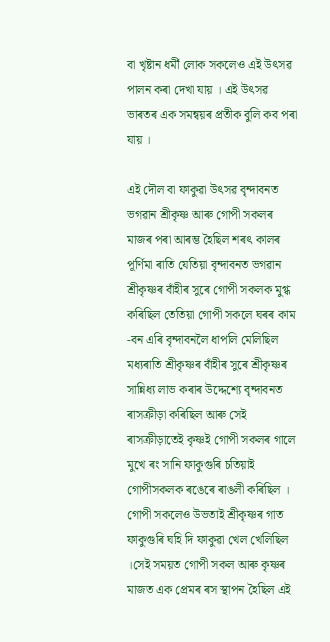বা খৃষ্টান ধৰ্মী লোক সকলেও এই উৎসৱ পালন কৰা দেখা যায় । এই উৎসৱ ভাৰতৰ এক সমন্বয়ৰ প্ৰতীক বুলি কব পৰা যায় ।

এই দৌল বা ফাকুৱা উৎসৱ বৃন্দাবনত ভগৱান শ্ৰীকৃষ্ণ আৰু গোপী সকলৰ মাজৰ পৰা আৰম্ভ হৈছিল শৰৎ কালৰ পূৰ্ণিমা ৰাতি যেতিয়া বৃন্দাবনত ভগৱান শ্ৰীকৃষ্ণৰ বাঁহীৰ সুৰে গোপী সকলক মুগ্ধ কৰিছিল তেতিয়া গোপী সকলে ঘৰৰ কাম -বন এৰি বৃন্দাবনলৈ ধাপলি মেলিছিল মধ্যৰাতি শ্ৰীকৃষ্ণৰ বাঁহীৰ সুৰে শ্ৰীকৃষ্ণৰ সান্নিধ্য লাভ কৰাৰ উদ্দেশ্যে বৃন্দাবনত ৰাসক্ৰীড়া কৰিছিল আৰু সেই ৰাসক্ৰীড়াতেই কৃষ্ণই গোপী সকলৰ গালে মুখে ৰং সানি ফাকুগুৰি চতিয়াই গোপীসকলক ৰঙেৰে ৰাঙলী কৰিছিল । গোপী সকলেও উভতাই শ্ৰীকৃষ্ণৰ গাত ফাকুগুৰি ঘহি দি ফাকুৱা খেল খেলিছিল ।সেই সময়ত গোপী সকল আৰু কৃষ্ণৰ মাজত এক প্ৰেমৰ ৰস স্থাপন হৈছিল এই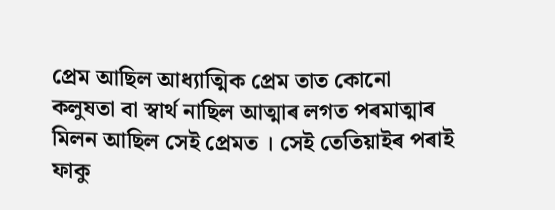প্ৰেম আছিল আধ্যাত্মিক প্ৰেম তাত কোনো কলুষতা বা স্বাৰ্থ নাছিল আত্মাৰ লগত পৰমাত্মাৰ মিলন আছিল সেই প্ৰেমত । সেই তেতিয়াইৰ পৰাই ফাকু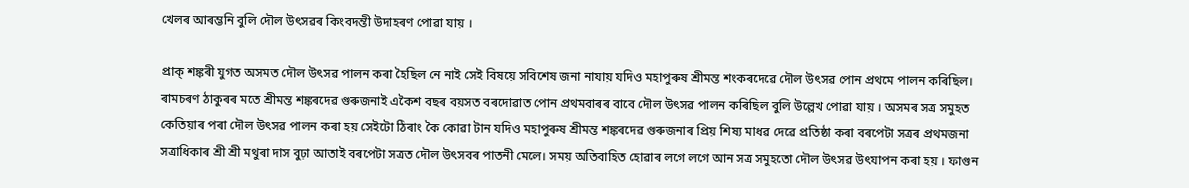খেলৰ আৰম্ভনি বুলি দৌল উৎসৱৰ কিংবদন্তী উদাহৰণ পোৱা যায় ।

প্ৰাক্ শঙ্কৰী যুগত অসমত দৌল উৎসৱ পালন কৰা হৈছিল নে নাই সেই বিষয়ে সবিশেষ জনা নাযায় যদিও মহাপুৰুষ শ্ৰীমন্ত শংকৰদেৱে দৌল উৎসৱ পোন প্ৰথমে পালন কৰিছিল। ৰামচৰণ ঠাকুৰৰ মতে শ্ৰীমন্ত শঙ্কৰদেৱ গুৰুজনাই একৈশ বছৰ বয়সত বৰদোৱাত পোন প্ৰথমবাৰৰ বাবে দৌল উৎসৱ পালন কৰিছিল বুলি উল্লেখ পোৱা যায় । অসমৰ সত্ৰ সমুহত কেতিয়াৰ পৰা দৌল উৎসৱ পালন কৰা হয় সেইটো ঠিৰাং কৈ কোৱা টান যদিও মহাপুৰুষ শ্ৰীমন্ত শঙ্কৰদেৱ গুৰুজনাৰ প্ৰিয় শিষ্য মাধৱ দেৱে প্ৰতিষ্ঠা কৰা বৰপেটা সত্ৰৰ প্ৰথমজনা সত্ৰাধিকাৰ শ্ৰী শ্ৰী মথুৰা দাস বুঢ়া আতাই বৰপেটা সত্ৰত দৌল উৎসবৰ পাতনী মেলে। সময় অতিবাহিত হোৱাৰ লগে লগে আন সত্ৰ সমুহতো দৌল উৎসৱ উৎযাপন কৰা হয় । ফাগুন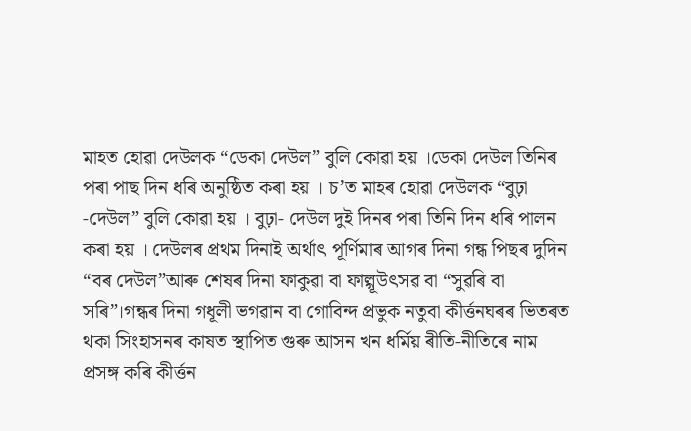মাহত হোৱা দেউলক “ডেকা দেউল” বুলি কোৱা হয় ।ডেকা দেউল তিনিৰ পৰা পাছ দিন ধৰি অনুষ্ঠিত কৰা হয় । চ’ত মাহৰ হোৱা দেউলক “বুঢ়া -দেউল” বুলি কোৱা হয় । বুঢ়া- দেউল দুই দিনৰ পৰা তিনি দিন ধৰি পালন কৰা হয় । দেউলৰ প্ৰথম দিনাই অৰ্থাৎ পূৰ্ণিমাৰ আগৰ দিনা গন্ধ পিছৰ দুদিন “বৰ দেউল”আৰু শেষৰ দিনা ফাকুৱা বা ফাল্গূউৎসৱ বা “সুৱৰি বা সৰি”।গন্ধৰ দিনা গধূলী ভগৱান বা গোবিন্দ প্ৰভুক নতুবা কীৰ্ত্তনঘৰৰ ভিতৰত থকা সিংহাসনৰ কাষত স্থাপিত গুৰু আসন খন ধৰ্মিয় ৰীতি-নীতিৰে নাম প্ৰসঙ্গ কৰি কীৰ্ত্তন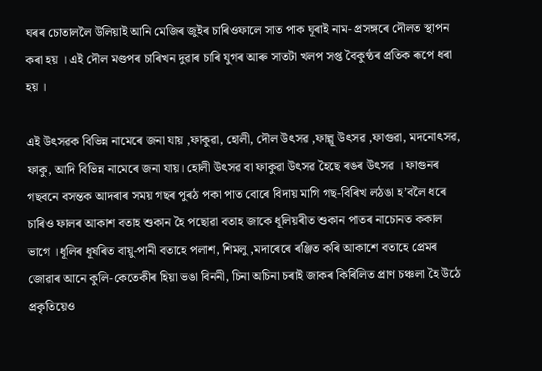ঘৰৰ চোতাললৈ উলিয়াই আনি মেজিৰ জুইৰ চাৰিওফালে সাত পাক ঘূৰাই নাম- প্ৰসঙ্গৰে দৌলত স্থাপন কৰা হয় । এই দৌল মণ্ডপৰ চাৰিখন দুৱাৰ চাৰি যুগৰ আৰু সাতটা খলপ সপ্ত বৈকুণ্ঠৰ প্ৰতিক ৰূপে ধৰা হয় ।

এই উৎসৱক বিভিন্ন নামেৰে জনা যায় ,ফাকুৱা, হোলী, দৌল উৎসৱ ,ফাল্গূ উৎসৱ ,ফাগুৱা, মদনোৎসৱ, ফাকু, আদি বিভিন্ন নামেৰে জনা যায়। হোলী উৎসৱ বা ফাকুৱা উৎসৱ হৈছে ৰঙৰ উৎসৱ । ফাগুনৰ গছবনে বসন্তক আদৰাৰ সময় গছৰ পুৰঠ পকা পাত বোৰে বিদায় মাগি গছ-বিৰিখ লঠঙা হ’বলৈ ধৰে চাৰিও ফালৰ আকাশ বতাহ শুকান হৈ পছোৱা বতাহ জাকে ধূলিয়ৰীত শুকান পাতৰ নাচোনত ককাল ভাগে ।ধূলিৰ ধূষৰিত বায়ু-পানী বতাহে পলাশ, শিমলু ,মদাৰেৰে ৰঞ্জিত কৰি আকাশে বতাহে প্ৰেমৰ জোৱাৰ আনে কুলি-কেতেকীৰ হিয়া ভঙা বিননী, চিনা অচিনা চৰাই জাকৰ কিৰিলিত প্ৰাণ চঞ্চলা হৈ উঠে প্ৰকৃতিয়েও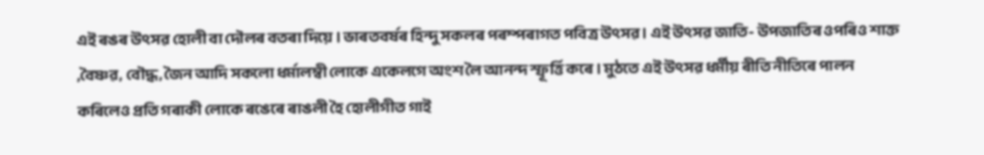এই ৰঙৰ উৎসৱ হোলী বা দৌলৰ বতৰা দিয়ে । ভাৰতবৰ্ষৰ হিন্দু সকলৰ পৰম্পৰাগত পবিত্ৰ উৎসৱ । এই উৎসৱ জাতি- উপজাতিৰ ওপৰিও শাক্ত ,বৈষ্ণৱ, বৌদ্ধ, জৈন আদি সকলো ধৰ্মালম্বী লোকে একেলগে অংশ লৈ আনন্দ স্ফূৰ্ত্তি কৰে । মুঠতে এই উৎসৱ ধৰ্মীয় ৰীতি নীতিৰে পালন কৰিলেও প্ৰতি গৰাকী লোকে ৰঙেৰে ৰাঙলী হৈ হোলীগীত গাই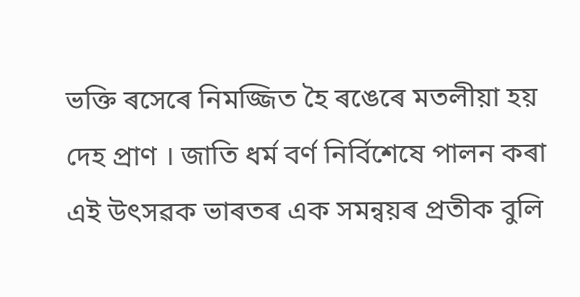ভক্তি ৰসেৰে নিমজ্জিত হৈ ৰঙেৰে মতলীয়া হয় দেহ প্ৰাণ । জাতি ধৰ্ম বৰ্ণ নিৰ্বিশেষে পালন কৰা এই উৎসৱক ভাৰতৰ এক সমন্বয়ৰ প্ৰতীক বুলি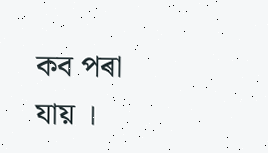কব পৰা যায় ।